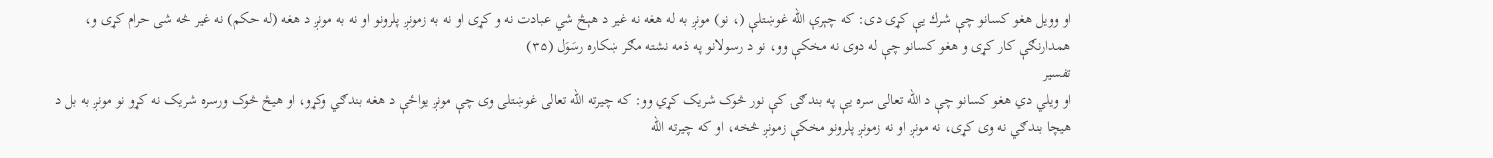او وویل هغو كسانو چې شرك يې كړى دى: كه چېرې الله غوښتلې (، نو) مونږ به له هغه نه غير د هېڅ شي عبادت نه و كړى او نه به زمونږ پلرونو او نه به مونږ د هغه (له حكم) نه غير څه شى حرام كړى و، همدارنګې كار كړى و هغو كسانو چې له دوى نه مخكې وو، نو د رسولانو په ذمه نشته مګر ښكاره رسَوَل (۳۵)
تفسیر
او ویلي دي هغو کسانو چې د الله تعالی سره یې په بندګۍ کې نور څوک شریک کړي وو: که چیرته الله تعالی غوښتلی وی چې مونږ یواځې د هغه بندګي وکړو، او هیڅ څوک ورسره شریک نه کړو نو مونږ به بل د هیچا بندګي نه وی کړی، نه مونږ او نه زمونږ پلرونو مخکې زمونږ څخه، او که چیرته الله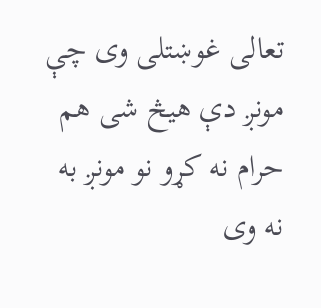تعالی غوښتلی وی چې مونږ دې هیڅ شی هم حرام نه کړو نو مونږ به نه وی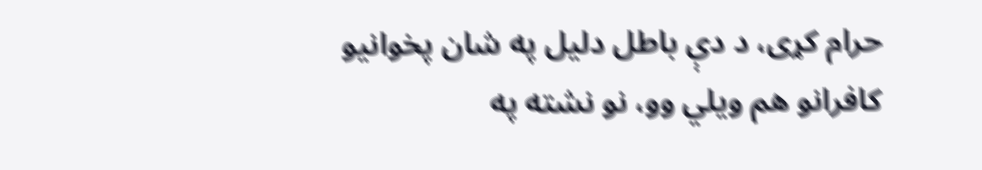حرام کړی، د دې باطل دلیل په شان پخوانیو کافرانو هم ویلي وو، نو نشته په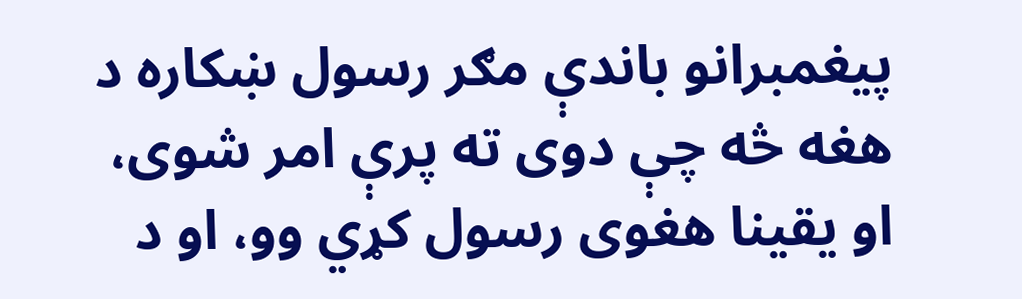پیغمبرانو باندې مګر رسول ښکاره د هغه څه چې دوی ته پرې امر شوی، او یقینا هغوی رسول کړي وو، او د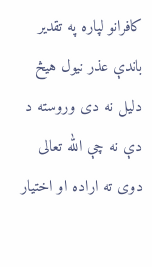کافرانو لپاره په تقدیر باندې عذر نیول هیڅ دلیل نه دی وروسته د دې نه چې الله تعالی دوی ته اراده او اختیار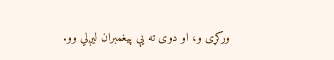ورکړی و، او دوی ته يې پیغمبران لیږلي وو.